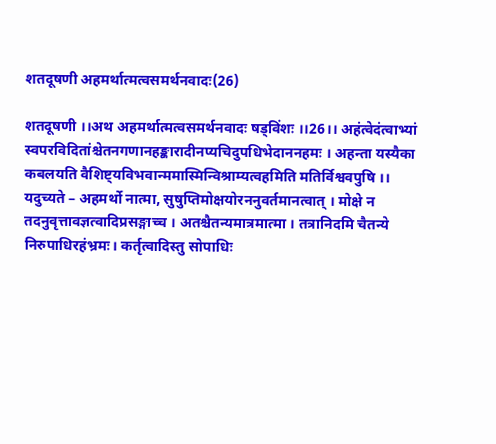शतदूषणी अहमर्थात्मत्वसमर्थनवादः(26)

शतदूषणी ।।अथ अहमर्थात्मत्वसमर्थनवादः षड्विंशः ।।26।। अहंत्वेदंत्वाभ्यां स्वपरविदितांश्चेतनगणानहङ्कारादीनप्यचिदुपधिभेदाननहमः । अहन्ता यस्यैका कबलयति वैशिष्ट्यविभवान्ममास्मिन्विश्राम्यत्वहमिति मतिर्विश्ववपुषि ।। यदुच्यते – अहमर्थो नात्मा, सुषुप्तिमोक्षयोरननुवर्तमानत्वात् । मोक्षे न तदनुवृत्तावज्ञत्वादिप्रसङ्गाच्च । अतश्चैतन्यमात्रमात्मा । तत्रानिदमि चैतन्ये निरुपाधिरहंभ्रमः। कर्तृत्वादिस्तु सोपाधिः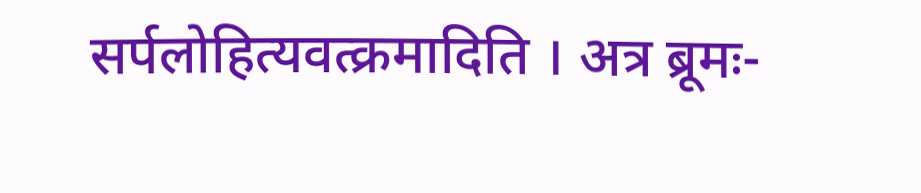सर्पलोहित्यवत्क्रमादिति । अत्र ब्रूमः-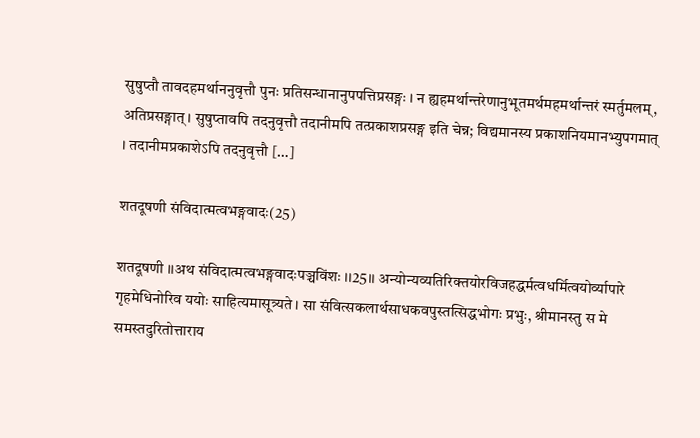सुषुप्तौ तावदहमर्थाननुवृत्तौ पुनः प्रतिसन्धानानुपपत्तिप्रसङ्गः । न ह्यहमर्थान्तरेणानुभूतमर्थमहमर्थान्तरं स्मर्तुमलम्, अतिप्रसङ्गात् । सुषुप्तावपि तदनुवृत्तौ तदानीमपि तत्प्रकाशप्रसङ्ग इति चेन्न; विद्यमानस्य प्रकाशनियमानभ्युपगमात् । तदानीमप्रकाशेऽपि तदनुवृत्तौ […]

शतदूषणी संविदात्मत्वभङ्गवादः(25)

शतदूषणी ।।अथ संविदात्मत्वभङ्गवादःपञ्चविंशः ।।25।। अन्योन्यव्यतिरिक्तयोरविजहद्धर्मत्वधर्मित्वयोर्व्यापारे गृहमेधिनोरिव ययोः साहित्यमासूत्र्यते । सा संवित्सकलार्थसाधकवपुस्तत्सिद्धभोगः प्रभुः, श्रीमानस्तु स मे समस्तदुरितोत्ताराय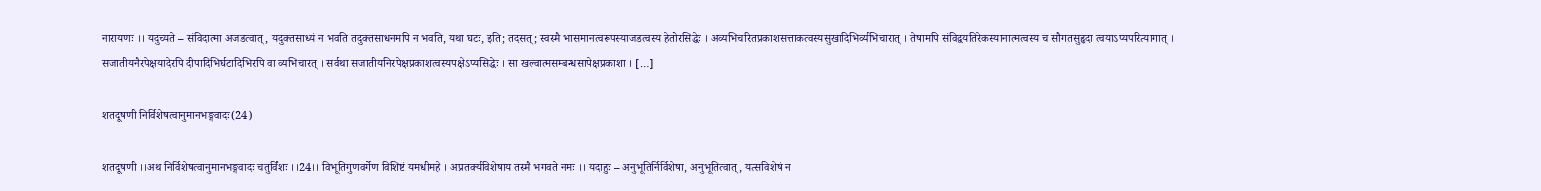नारायणः ।। यदुच्यते – संविदात्मा अजडत्वात्, यदुक्तसाध्यं न भवति तदुक्तसाधनमपि न भवति, यथा घटः, इति; तदसत्; स्वस्मै भासमानत्वरूपस्याजडत्वस्य हेतोरसिद्धेः । अव्यभिचरितप्रकाशसत्ताकत्वस्यसुखादिभिर्व्यभिचारात् । तेषामपि संविद्वयतिरेकस्यानात्मत्वस्य च सौगतसुहृदा त्वयाऽप्यपरित्यागात् । सजातीयनैरपेक्षयादेरपि दीपादिभिर्घटादिभिरपि वा व्यभिचारत् । सर्वथा सजातीयनिरपेक्षप्रकाशत्वस्यपक्षेऽप्यसिद्धेः । सा खल्वात्मसम्बन्धसापेक्षप्रकाशा । […]

शतदूषणी निर्विशेषत्वानुमानभङ्गवादः(24)

शतदूषणी ।।अथ निर्विशेषत्वानुमानभङ्गवादः चतुर्विंशः ।।24।। विभूतिगुणवर्गेण विशिष्टं यमधीमहे । अप्रतर्क्यविशेषाय तस्मै भगवते नमः ।। यदाहुः – अनुभूतिर्निर्विशेषा, अनुभूतित्वात्, यत्सविशेषं न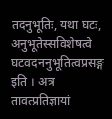तदनुभूतिः, यथा घटः, अनुभूतेस्सविशेषत्वे घटवदननुभूतित्वप्रसङ्ग इति । अत्र तावत्प्रतिज्ञायां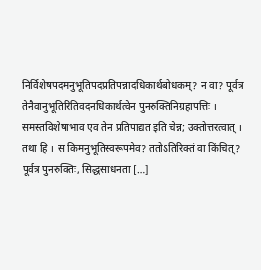निर्विशेषपदमनुभूतिपदप्रतिपन्नादधिकार्थबोधकम्? न वा? पूर्वत्र तेनैवानुभूतिरितिवदनधिकार्थत्वेन पुनरुक्तिनिग्रहापत्तिः । समस्तविशेषाभाव एव तेन प्रतिपाद्यत इति चेन्न; उक्तोत्तरत्वात् । तथा हि । स किमनुभूतिस्वरूपमेव? ततोऽतिरिक्तं वा किंचित्? पूर्वत्र पुनरुक्तिः, सिद्धसाधनता […]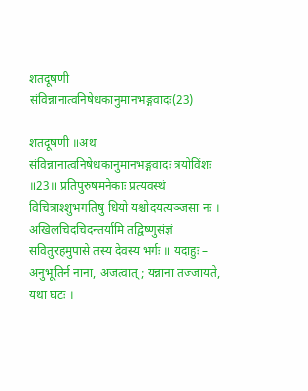शतदूषणी संविन्नानात्वनिषेधकानुमानभङ्गवादः(23)

शतदूषणी ॥अथ संविन्नानात्वनिषेधकानुमानभङ्गवादः त्रयोविंशः ॥23॥ प्रतिपुरुषमनेकाः प्रत्यवस्थं विचित्राश्शुभगतिषु धियो यश्चोदयत्यञ्जसा नः । अखिलचिदचिदन्तर्यामि तद्विष्णुसंज्ञं सवितुरहमुपासे तस्य देवस्य भर्गः ॥ यदाहुः – अनुभूतिर्न नाना, अजत्वात्; यन्नाना तज्जायते, यथा घटः ।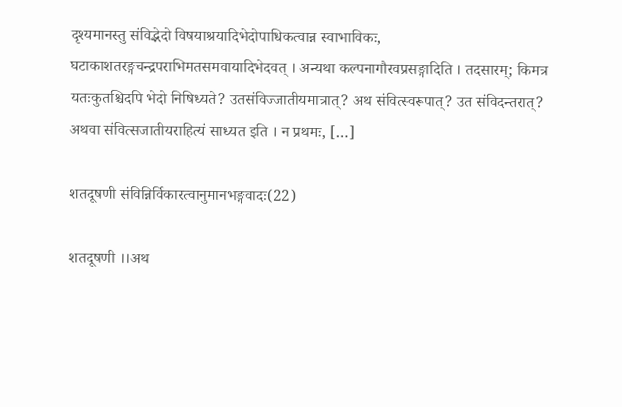दृश्यमानस्तु संविद्भेदो विषयाश्रयादिभेदोपाधिकत्वान्न स्वाभाविकः, घटाकाशतरङ्गचन्द्रपराभिमतसमवायादिभेदवत् । अन्यथा कल्पनागौरवप्रसङ्गादिति । तदसारम्; किमत्र यतःकुतश्चिदपि भेदो निषिध्यते? उतसंविज्जातीयमात्रात्? अथ संवित्स्वरूपात्? उत संविदन्तरात्? अथवा संवित्सजातीयराहित्यं साध्यत इति । न प्रथमः, […]

शतदूषणी संविन्निर्विकारत्वानुमानभङ्गवादः(22)

शतदूषणी ।।अथ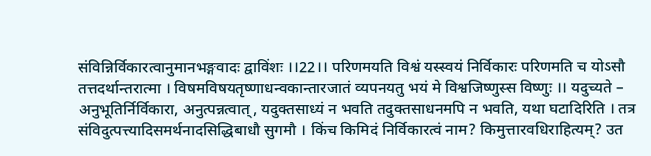संविन्निर्विकारत्वानुमानभङ्गवादः द्वाविंशः ।।22।। परिणमयति विश्वं यस्स्वयं निर्विकारः परिणमति च योऽसौ तत्तदर्थान्तरात्मा । विषमविषयतृष्णाधन्वकान्तारजातं व्यपनयतु भयं मे विश्वजिष्णुस्स विष्णुः ।। यदुच्यते – अनुभूतिर्निर्विकारा, अनुत्पन्नत्वात्, यदुक्तसाध्यं न भवति तदुक्तसाधनमपि न भवति, यथा घटादिरिति । तत्र संविदुत्पत्त्यादिसमर्थनादसिद्धिबाधौ सुगमौ । किंच किमिदं निर्विकारत्वं नाम? किमुत्तारवधिराहित्यम्? उत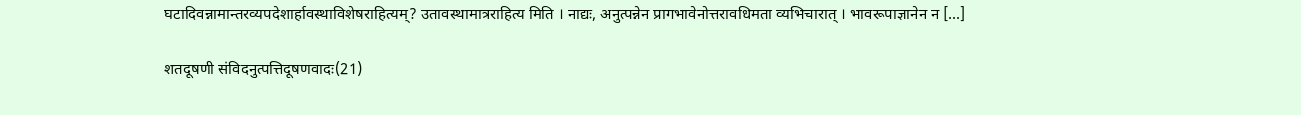घटादिवन्नामान्तरव्यपदेशार्हावस्थाविशेषराहित्यम्? उतावस्थामात्रराहित्य मिति । नाद्यः, अनुत्पन्नेन प्रागभावेनोत्तरावधिमता व्यभिचारात् । भावरूपाज्ञानेन न […]

शतदूषणी संविदनुत्पत्तिदूषणवादः(21)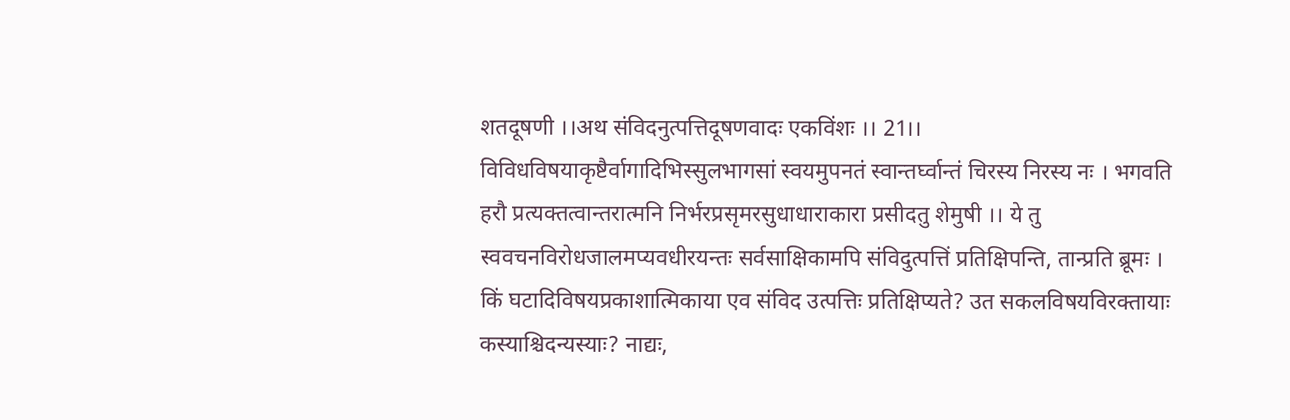शतदूषणी ।।अथ संविदनुत्पत्तिदूषणवादः एकविंशः ।। 21।। विविधविषयाकृष्टैर्वागादिभिस्सुलभागसां स्वयमुपनतं स्वान्तर्घ्वान्तं चिरस्य निरस्य नः । भगवति हरौ प्रत्यक्तत्वान्तरात्मनि निर्भरप्रसृमरसुधाधाराकारा प्रसीदतु शेमुषी ।। ये तु स्ववचनविरोधजालमप्यवधीरयन्तः सर्वसाक्षिकामपि संविदुत्पत्तिं प्रतिक्षिपन्ति, तान्प्रति ब्रूमः । किं घटादिविषयप्रकाशात्मिकाया एव संविद उत्पत्तिः प्रतिक्षिप्यते? उत सकलविषयविरक्तायाः कस्याश्चिदन्यस्याः? नाद्यः,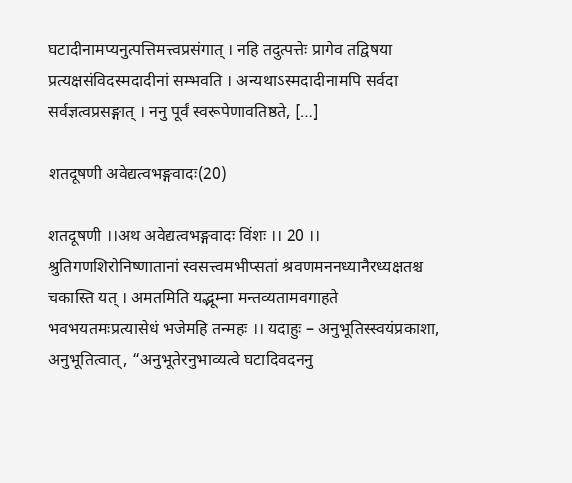घटादीनामप्यनुत्पत्तिमत्त्वप्रसंगात् । नहि तदुत्पत्तेः प्रागेव तद्विषया प्रत्यक्षसंविदस्मदादीनां सम्भवति । अन्यथाऽस्मदादीनामपि सर्वदा सर्वज्ञत्वप्रसङ्गात् । ननु पूर्वं स्वरूपेणावतिष्ठते, […]

शतदूषणी अवेद्यत्वभङ्गवादः(20)

शतदूषणी ।।अथ अवेद्यत्वभङ्गवादः विंशः ।। 20 ।। श्रुतिगणशिरोनिष्णातानां स्वसत्त्वमभीप्सतां श्रवणमननध्यानैरध्यक्षतश्च चकास्ति यत् । अमतमिति यद्भूम्ना मन्तव्यतामवगाहते भवभयतमःप्रत्यासेधं भजेमहि तन्महः ।। यदाहुः – अनुभूतिस्स्वयंप्रकाशा, अनुभूतित्वात्, “अनुभूतेरनुभाव्यत्वे घटादिवदननु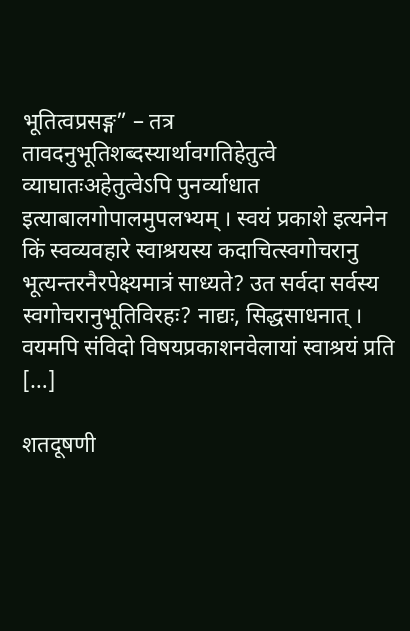भूतित्वप्रसङ्ग” – तत्र तावदनुभूतिशब्दस्यार्थावगतिहेतुत्वे व्याघातःअहेतुत्वेऽपि पुनर्व्याधात इत्याबालगोपालमुपलभ्यम् । स्वयं प्रकाशे इत्यनेन किं स्वव्यवहारे स्वाश्रयस्य कदाचित्स्वगोचरानु भूत्यन्तरनैरपेक्ष्यमात्रं साध्यते? उत सर्वदा सर्वस्य स्वगोचरानुभूतिविरहः? नाद्यः, सिद्धसाधनात् । वयमपि संविदो विषयप्रकाशनवेलायां स्वाश्रयं प्रति […]

शतदूषणी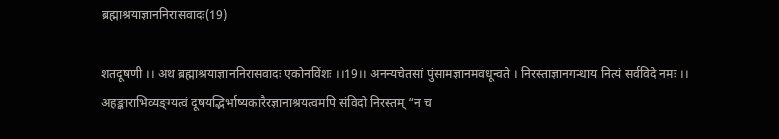ब्रह्माश्रयाज्ञाननिरासवादः(19)

शतदूषणी ।। अथ ब्रह्माश्रयाज्ञाननिरासवादः एकोनविंशः ।।19।। अनन्यचेतसां पुंसामज्ञानमवधून्वते । निरस्ताज्ञानगन्धाय नित्यं सर्वविदे नमः ।। अहङ्काराभिव्यङ्ग्यत्वं दूषयद्भिर्भाष्यकारैरज्ञानाश्रयत्वमपि संविदो निरस्तम् “न च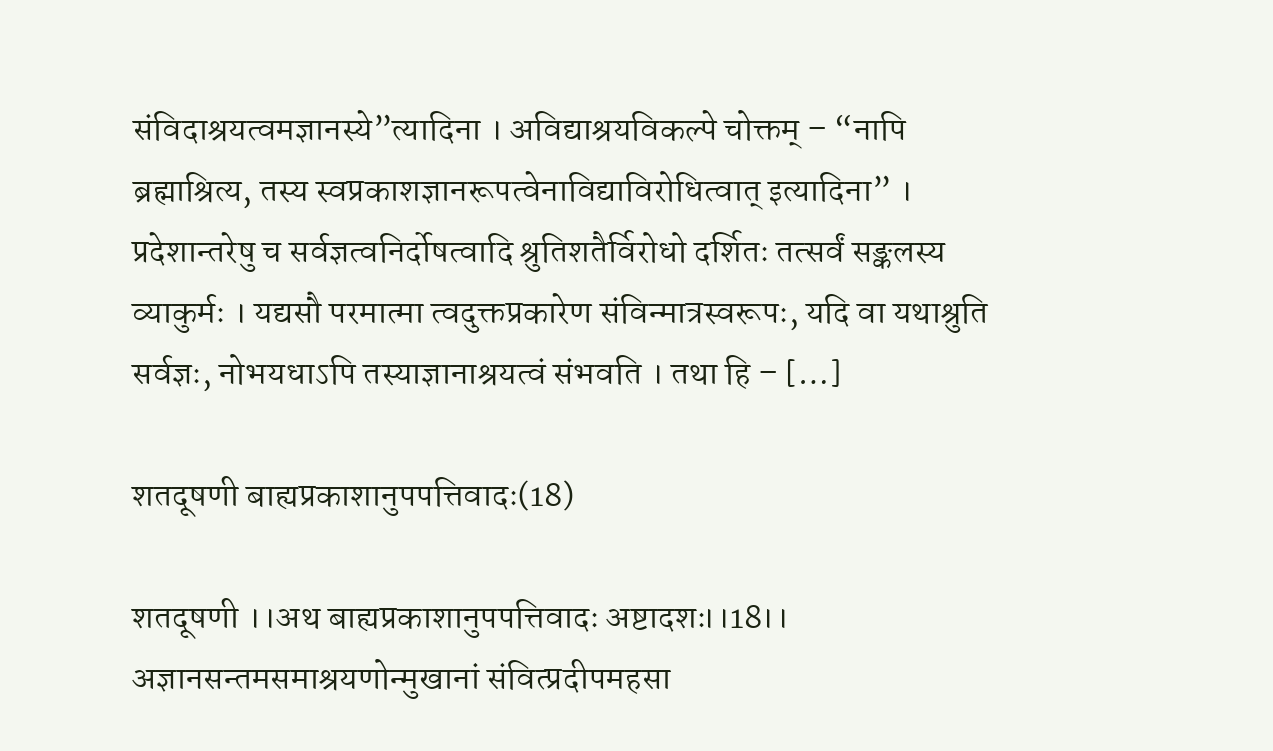संविदाश्रयत्वमज्ञानस्ये”त्यादिना । अविद्याश्रयविकल्पे चोक्तम् – “नापि ब्रह्माश्रित्य, तस्य स्वप्रकाशज्ञानरूपत्वेनाविद्याविरोधित्वात् इत्यादिना” । प्रदेशान्तरेषु च सर्वज्ञत्वनिर्दोषत्वादि श्रुतिशतैर्विरोधो दर्शितः तत्सर्वं सङ्कलस्य व्याकुर्मः । यद्यसौ परमात्मा त्वदुक्तप्रकारेण संविन्मात्रस्वरूपः, यदि वा यथाश्रुति सर्वज्ञः, नोभयधाऽपि तस्याज्ञानाश्रयत्वं संभवति । तथा हि – […]

शतदूषणी बाह्यप्रकाशानुपपत्तिवादः(18)

शतदूषणी ।।अथ बाह्यप्रकाशानुपपत्तिवादः अष्टादशः।।18।। अज्ञानसन्तमसमाश्रयणोन्मुखानां संवित्प्रदीपमहसा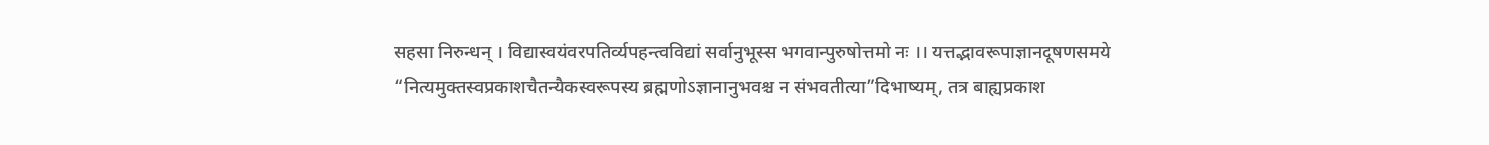सहसा निरुन्धन् । विद्यास्वयंवरपतिर्व्यपहन्त्वविद्यां सर्वानुभूस्स भगवान्पुरुषोत्तमो नः ।। यत्तद्भावरूपाज्ञानदूषणसमये “नित्यमुक्तस्वप्रकाशचैतन्यैकस्वरूपस्य ब्रह्मणोऽज्ञानानुभवश्च न संभवतीत्या”दिभाष्यम्, तत्र बाह्यप्रकाश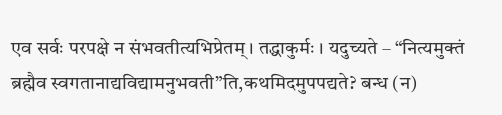एव सर्वः परपक्षे न संभवतीत्यभिप्रेतम् । तद्धाकुर्मः । यदुच्यते – “नित्यमुक्तं ब्रह्मैव स्वगतानाद्यविद्यामनुभवती”ति,कथमिदमुपपद्यते? बन्ध (न)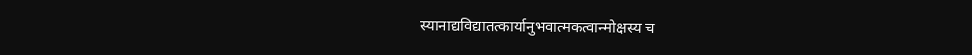स्यानाद्यविद्यातत्कार्यानुभवात्मकत्वान्मोक्षस्य च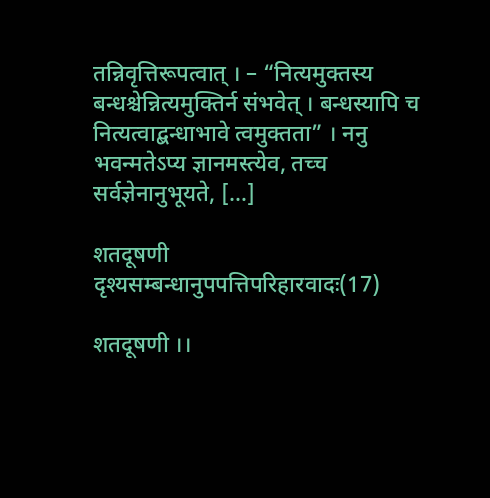तन्निवृत्तिरूपत्वात् । – “नित्यमुक्तस्य बन्धश्चेन्नित्यमुक्तिर्न संभवेत् । बन्धस्यापि च नित्यत्वाद्बन्धाभावे त्वमुक्तता” । ननु भवन्मतेऽप्य ज्ञानमस्त्येव, तच्च सर्वज्ञेनानुभूयते, […]

शतदूषणी दृश्यसम्बन्धानुपपत्तिपरिहारवादः(17)

शतदूषणी ।।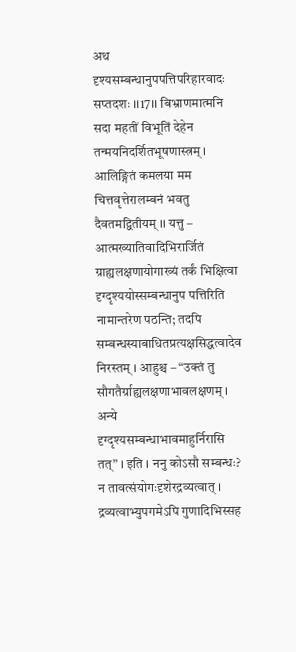अथ दृश्यसम्बन्धानुपपत्तिपरिहारवादः सप्तदशः ।।17।। बिभ्राणमात्मनि सदा महतीं विभूतिं देहेन तन्मयनिदर्शितभूषणास्त्रम् । आलिङ्गितं कमलया मम चित्तवृत्तेरालम्बनं भवतु दैवतमद्वितीयम् ।। यत्तु – आत्मख्यातिवादिभिरार्जितं ग्राह्यलक्षणायोगाख्यं तर्कं भिक्षित्वा दृग्दृश्ययोस्सम्बन्धानुप पत्तिरिति नामान्तरेण पठन्ति; तदपि सम्बन्धस्याबाधितप्रत्यक्षसिद्धत्वादेव निरस्तम् । आहुश्च – “उक्तं तु सौगतैर्ग्राह्यलक्षणाभावलक्षणम् । अन्ये दृग्दृश्यसम्बन्धाभावमाहुर्निरासि तत्” । इति । ननु कोऽसौ सम्बन्धः? न तावत्संयोगःदृशेरद्रव्यत्वात् । द्रव्यत्वाभ्युपगमेऽपि गुणादिभिस्सह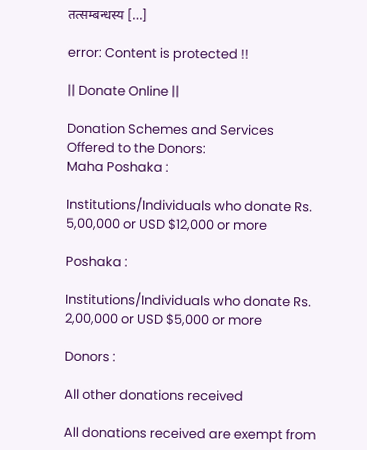तत्सम्बन्धस्य […]

error: Content is protected !!

|| Donate Online ||

Donation Schemes and Services Offered to the Donors:
Maha Poshaka :

Institutions/Individuals who donate Rs. 5,00,000 or USD $12,000 or more

Poshaka :

Institutions/Individuals who donate Rs. 2,00,000 or USD $5,000 or more

Donors :

All other donations received

All donations received are exempt from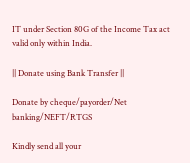IT under Section 80G of the Income Tax act valid only within India.

|| Donate using Bank Transfer ||

Donate by cheque/payorder/Net banking/NEFT/RTGS

Kindly send all your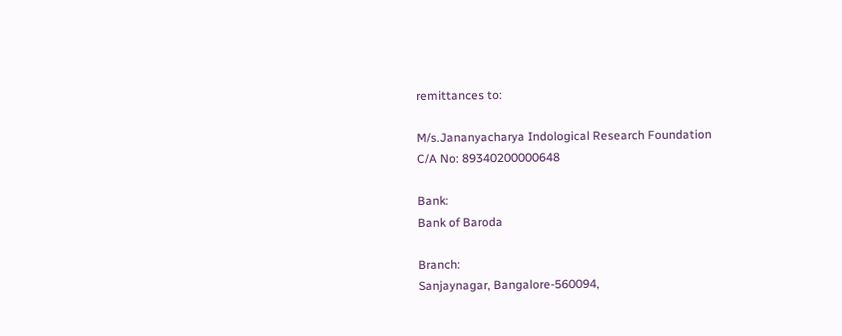remittances to:

M/s.Jananyacharya Indological Research Foundation
C/A No: 89340200000648

Bank:
Bank of Baroda

Branch:
Sanjaynagar, Bangalore-560094,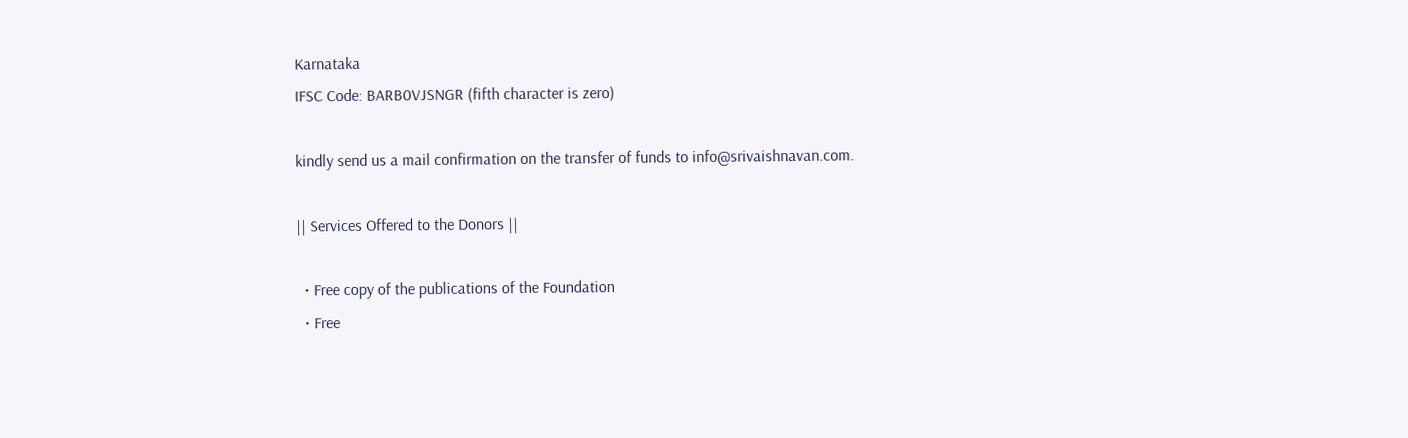Karnataka
IFSC Code: BARB0VJSNGR (fifth character is zero)

kindly send us a mail confirmation on the transfer of funds to info@srivaishnavan.com.

|| Services Offered to the Donors ||

  • Free copy of the publications of the Foundation
  • Free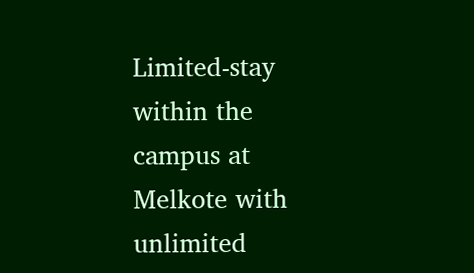Limited-stay within the campus at Melkote with unlimited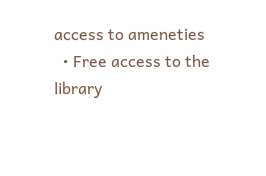access to ameneties
  • Free access to the library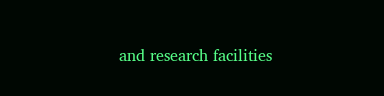and research facilities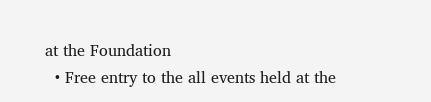at the Foundation
  • Free entry to the all events held at the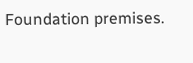Foundation premises.